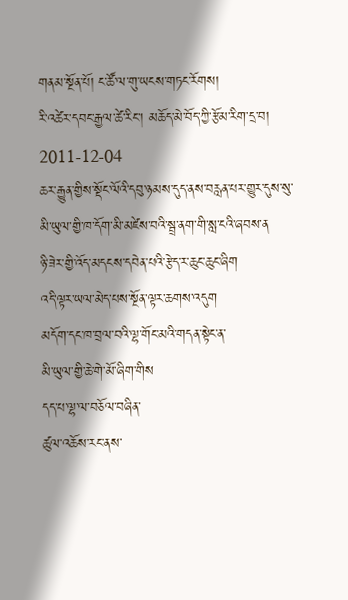གནམ་སྔོན་པོ། ང་ཚོ་ལ་གུ་ཡངས་གཏང་རོགས།
རི་འཚེར་དབང་རྒྱལ་ཚེ་རིང་། མཆོད་མེ་བོད་ཀྱི་རྩོམ་རིག་དྲ་བ། 2011-12-04
ཆར་རྒྱུན་གྱིས་སྡོང་ལོའི་དབུ་ཉམས་དུད་ནས་བརླན་པར་གྱུར་དུས་སུ་
མི་ཡུལ་གྱི་ཁ་དོག་མི་མཛེས་བའི་སྦྲ་ནག་གི་སླ་ངའི་ཞབས་ན
ཉི་ཟེར་གྱི་འོད་མདངས་དབེན་པའི་རྩེད་ར་ཆུང་ཆུང་ཞིག
འདི་ལྟར་ཡལ་མེད་པས་སྔོན་ལྟར་ཆགས་འདུག
མདོག་དང་ཁ་བྲལ་བའི་ལྷ་གོང་མའི་གདན་སྟེང་ན་
མི་ཡུལ་གྱི་ཆེ་གེ་མོ་ཞིག་གིས
དད་པ་ལྷ་ལ་བཅོལ་བཞིན་
ཚུལ་འཆོས་རང་ནས་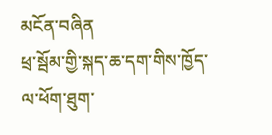མངོན་བཞིན
ཕྲ་སྦོམ་གྱི་སྐད་ཆ་དག་གིས་ཁྱོད་ལ་ཕོག་ཐུག་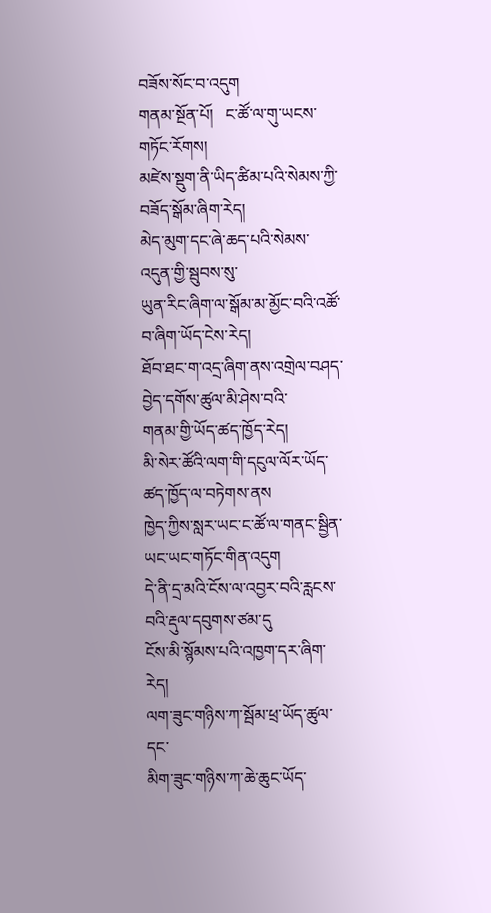བཟོས་སོང་བ་འདུག
གནམ་སྔོན་པོ།   ང་ཚོ་ལ་གུ་ཡངས་གཏོང་རོགས།
མཛེས་སྡུག་ནི་ཡིད་ཚིམ་པའི་སེམས་ཀྱི་བཟོད་སྒོམ་ཞིག་རེད།
མེད་མུག་དང་ཞེ་ཆད་པའི་སེམས་འདུན་གྱི་སྦུབས་སུ་
ཡུན་རིང་ཞིག་ལ་སྒོམ་མ་མྱོང་བའི་འཚོ་བ་ཞིག་ཡོད་ངེས་རེད།
ཐོབ་ཐང་ག་འདྲ་ཞིག་ནས་འགྲེལ་བཤད་བྱེད་དགོས་ཚུལ་མི་ཤེས་བའི་
གནམ་གྱི་ཡོད་ཚད་ཁྱོད་རེད།
མི་སེར་ཚོའི་ལག་གི་དངུལ་ལོར་ཡོད་ཚད་ཁྱོད་ལ་བཏེགས་ནས
ཁྱེད་ཀྱིས་སླར་ཡང་ང་ཚོ་ལ་གནང་སྦྱིན་ཡང་ཡང་གཏོང་གིན་འདུག
དེ་ནི་དྲ་མའི་ངོས་ལ་འབྱར་བའི་རླངས་བའི་རྡུལ་དབུགས་ཙམ་དུ
ངོས་མི་སྙོམས་པའི་འཁྱག་དར་ཞིག་རེད།
ལག་ཟུང་གཉིས་ཀ་སྦོམ་ཕྲ་ཡོད་ཚུལ་དང་
མིག་ཟུང་གཉིས་ཀ་ཆེ་ཆུང་ཡོད་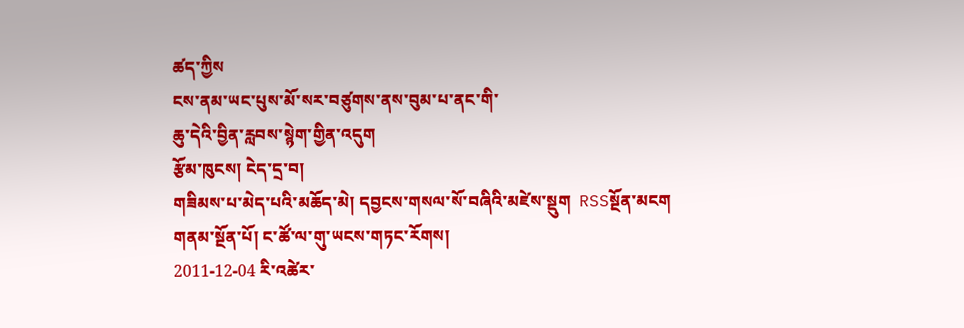ཚད་ཀྱིས
ངས་ནམ་ཡང་པུས་མོ་སར་བཙུགས་ནས་བུམ་པ་ནང་གི་
ཆུ་དེའི་བྱིན་རླབས་སྙེག་གྱིན་འདུག
རྩོམ་ཁུངས། ངེད་དྲ་བ།
གཟིམས་པ་མེད་པའི་མཆོད་མེ། དབྱངས་གསལ་སོ་བཞིའི་མཛེས་སྡུག  RSSསྔོན་མངག
གནམ་སྔོན་པོ། ང་ཚོ་ལ་གུ་ཡངས་གཏང་རོགས།
2011-12-04 རི་འཚེར་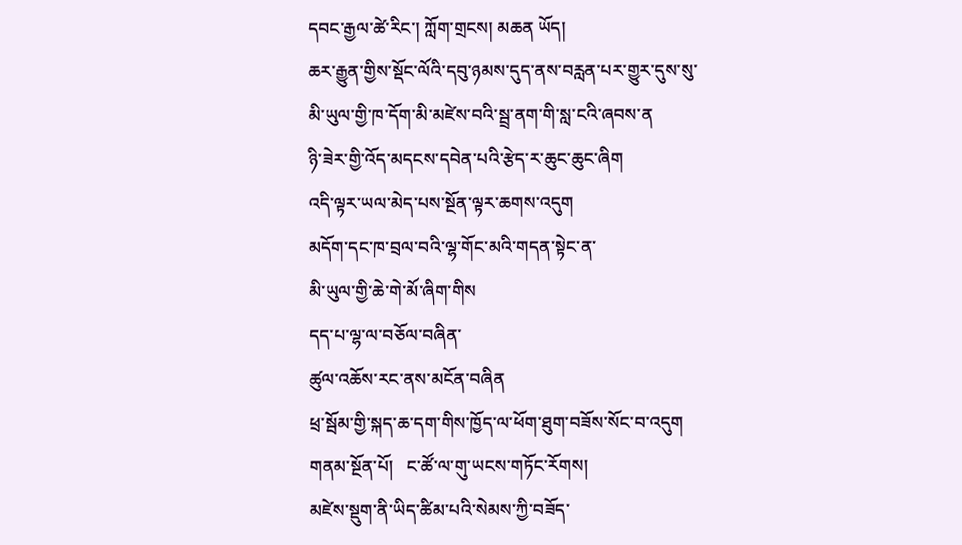དབང་རྒྱལ་ཚེ་རིང་། ཀློག་གྲངས། མཆན ཡོད།
ཆར་རྒྱུན་གྱིས་སྡོང་ལོའི་དབུ་ཉམས་དུད་ནས་བརླན་པར་གྱུར་དུས་སུ་
མི་ཡུལ་གྱི་ཁ་དོག་མི་མཛེས་བའི་སྦྲ་ནག་གི་སླ་ངའི་ཞབས་ན
ཉི་ཟེར་གྱི་འོད་མདངས་དབེན་པའི་རྩེད་ར་ཆུང་ཆུང་ཞིག
འདི་ལྟར་ཡལ་མེད་པས་སྔོན་ལྟར་ཆགས་འདུག
མདོག་དང་ཁ་བྲལ་བའི་ལྷ་གོང་མའི་གདན་སྟེང་ན་
མི་ཡུལ་གྱི་ཆེ་གེ་མོ་ཞིག་གིས
དད་པ་ལྷ་ལ་བཅོལ་བཞིན་
ཚུལ་འཆོས་རང་ནས་མངོན་བཞིན
ཕྲ་སྦོམ་གྱི་སྐད་ཆ་དག་གིས་ཁྱོད་ལ་ཕོག་ཐུག་བཟོས་སོང་བ་འདུག
གནམ་སྔོན་པོ།   ང་ཚོ་ལ་གུ་ཡངས་གཏོང་རོགས།
མཛེས་སྡུག་ནི་ཡིད་ཚིམ་པའི་སེམས་ཀྱི་བཟོད་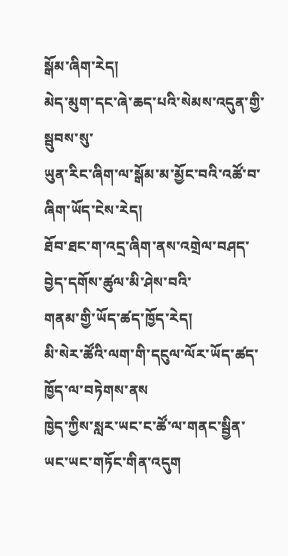སྒོམ་ཞིག་རེད།
མེད་མུག་དང་ཞེ་ཆད་པའི་སེམས་འདུན་གྱི་སྦུབས་སུ་
ཡུན་རིང་ཞིག་ལ་སྒོམ་མ་མྱོང་བའི་འཚོ་བ་ཞིག་ཡོད་ངེས་རེད།
ཐོབ་ཐང་ག་འདྲ་ཞིག་ནས་འགྲེལ་བཤད་བྱེད་དགོས་ཚུལ་མི་ཤེས་བའི་
གནམ་གྱི་ཡོད་ཚད་ཁྱོད་རེད།
མི་སེར་ཚོའི་ལག་གི་དངུལ་ལོར་ཡོད་ཚད་ཁྱོད་ལ་བཏེགས་ནས
ཁྱེད་ཀྱིས་སླར་ཡང་ང་ཚོ་ལ་གནང་སྦྱིན་ཡང་ཡང་གཏོང་གིན་འདུག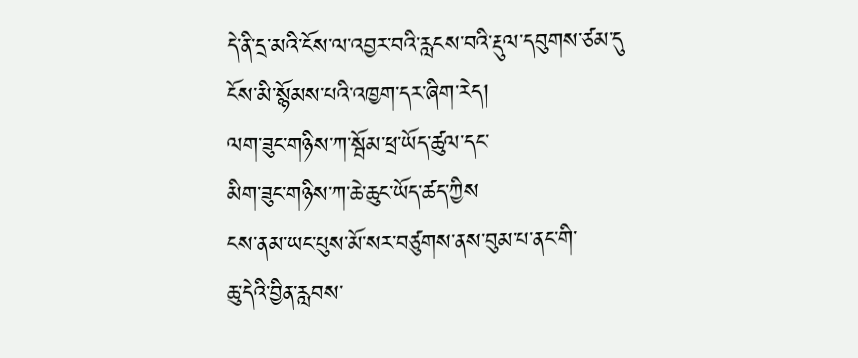དེ་ནི་དྲ་མའི་ངོས་ལ་འབྱར་བའི་རླངས་བའི་རྡུལ་དབུགས་ཙམ་དུ
ངོས་མི་སྙོམས་པའི་འཁྱག་དར་ཞིག་རེད།
ལག་ཟུང་གཉིས་ཀ་སྦོམ་ཕྲ་ཡོད་ཚུལ་དང་
མིག་ཟུང་གཉིས་ཀ་ཆེ་ཆུང་ཡོད་ཚད་ཀྱིས
ངས་ནམ་ཡང་པུས་མོ་སར་བཙུགས་ནས་བུམ་པ་ནང་གི་
ཆུ་དེའི་བྱིན་རླབས་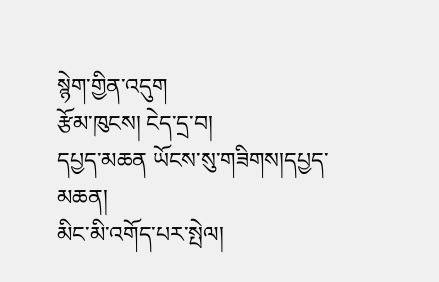སྙེག་གྱིན་འདུག
རྩོམ་ཁུངས། ངེད་དྲ་བ།
དཔྱད་མཆན ཡོངས་སུ་གཟིགས།དཔྱད་མཆན།
མིང་མི་འགོད་པར་སྤེལ།